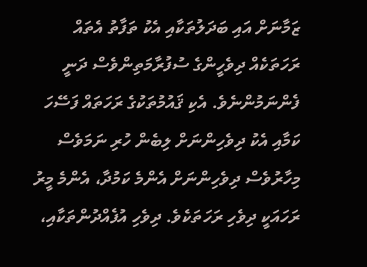ޒަމާނަށް އައި ބަދަލުތަކާއި އެކު ތަފާތު އެތައް ރަހަތަކެއް ދިވެހީންގެ ސުފުރާމަތިންވެސް ދަނީ ފެންނަމުންނެވެ. އެކި ޤައުމުތަކުގެ ރަހަތައް ފަސޭހަ ކަމާއި އެކު ދިވެހިންނަށް ލިބެން ހުރި ނަމަވެސް މިހާރުވެސް ދިވެހިންނަށް އެންމެ ކަމުދާ، އެންމެ މީރު ރަހައަކީ ދިވެހި ރަހަތަކެވެ. ދިވެހި އުފެއްދުންތަކާއި،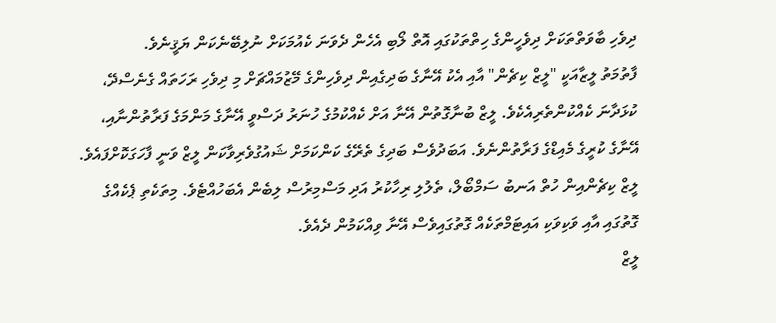ދިވެހި ބާވަތްތަކަށް ދިވެހީންގެ ހިތްތަކުގައި އޮތް ލޯބި އެހެން ދެވަނަ ކެއުމަކަށް ނުލިބޭނެކަން ޔަޤީނެވެ.
ފާތުމަތު ލީޒާއަކީ "ލީޒް ކިޗެން" އާއި އެކު އޭނާގެ ބަދިގެއިން ދިވެހިންގެ މޭޒުމައްޗަށް މި ދިވެހި ރަހަތައް ގެނެސްދޭ، ކުޅަދާނަ ކެއްކުންތެރިއެކެވެ. ލީޒް ބުނާގޮތުން އޭނާ އަށް ކެއްކުމުގެ ހުނަރު ދަސްވީ އޭނާގެ މަންމަގެ ފަރާތުންނާއި، އޭނާގެ ކުރީގެ މެއިޑްގެ ފަރާތުންނެވެ. އަބަދުވެސް ބަދިގެ ތެރޭގެ ކަންކަމަށް ޝައުގުވެރިވާކަން ލީޒް ވަނީ ފާހަގަކޮށްފައެވެ.
ލީޒް ކިޗެންއިން ހުތް އަނބު ސަމްބޯލް، ތެލުލި ރިހާކުރު އަދި މަސްމިރުސް ލިބެން އެބަހުއްޓެވެ. މިތަކެތި ޕެކެއްގެ ގޮތުގައި އާއި ވަކިވަކި އައިޓަމްތަކެއް ގޮތުގައިވެސް އޭނާ ވިއްކަމުން ދެއެވެ.
ލީޒް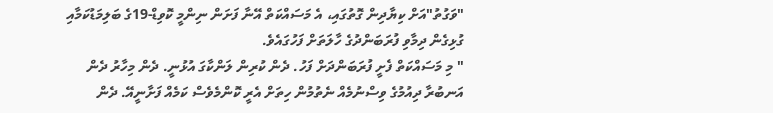"ވަގުތު"އަށް ކިޔާދިން ގޮތުގައި، އެ މަސައްކަތް އޭނާ ފަށަން ނިންމީ ކޮވިޑް-19ގެ ބަލިމަޑުކަމާއި ގުޅިގެން ދިމާވި ފުރަބަންދުގެ ހާލަތަށް ފަހުގައެވެ.
" މި މަސައްކަތް ފެށީ ފުރަބަންދަށް ފަހު. ދެން ކުރިން ލަންކާގަ އުޅުނީ. ދެން މިހާރު ދެން އަނބުރާ ދިއުމުގެ ވިސްނުމެއް ނެތުމުން ހިތަށް އެރީ ކޮންމެވެސް ކަމެއް ފަށާނީއޭ. ދެން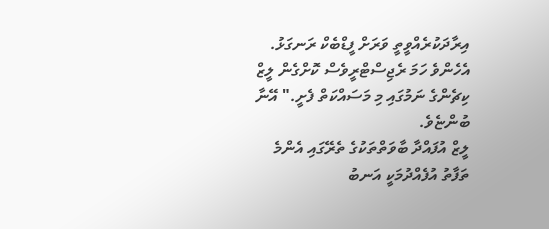އިރާދަކުރެއްވީތީ ވަރަށް ފީޑްބެކް ރަނގަޅު. އެހެންވެ ހަމަ ރެޖިސްޓްރީވެސް ކޮށްގެން ލީޒް ކިޗެންގެ ނަމުގައި މި މަސައްކަތް ފެށީ." އޭނާ ބުންޏެވެ.
ލީޒް އުފައްދާ ބާވަތްތަކުގެ ތެރޭގައި އެންމެ ތަފާތު އުފެއްދުމަކީ އަނބު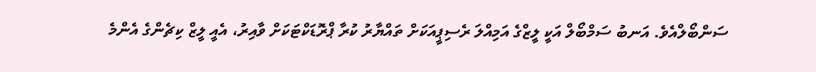ސަންބޯލްއެވެ. އަނބު ސަމްބޯލް އަކީ ލީޒްގެ އަމިއްލަ ރެސިޕީއަކަށް ތައްޔާރު ކުރާ ޕްރޮޑަކްޓަކަށް ވާއިރު، އެއީ ލީޒް ކިޗެންގެ އެންމެ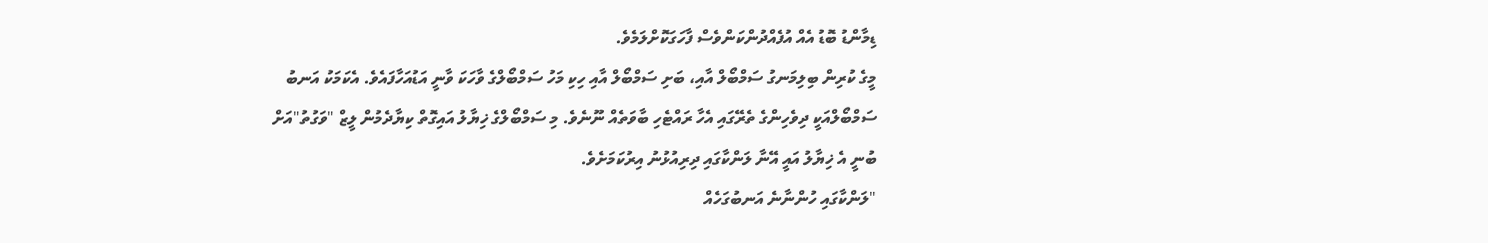ޑިމާންޑު ބޮޑު އެއް އުފެއްދުންކަންވެސް ފާހަގަކޮށްލަމެވެ.
މީގެ ކުރިން ބިލިމަނގު ސަމްބޯލް އާއި، ބަށި ސަމްބޯލް އާއި ހިކި މަހު ސަމްބޯލްގެ ވާހަކަ ވާނީ އަޑުއަހާފައެވެ. އެކަމަކު އަނބު ސަމްބޯލްއަކީ ދިވެހިންގެ ތެރޭގައި އެހާ ރައްޓެހި ބާވަތެއް ނޫނެވެ. މި ސަމްބޯލްގެ ޚިޔާލު އައިގޮތް ކިޔާދެމުން ލީޒް "ވަގުތު"އަށް ބުނީ އެ ޚިޔާލު އައީ އޭނާ ލަންކާގައި ދިރިއުޅުނު އިރުކަމަށެވެ.
"ލަންކާގައި ހުންނާނެ އަނބުގަހެއް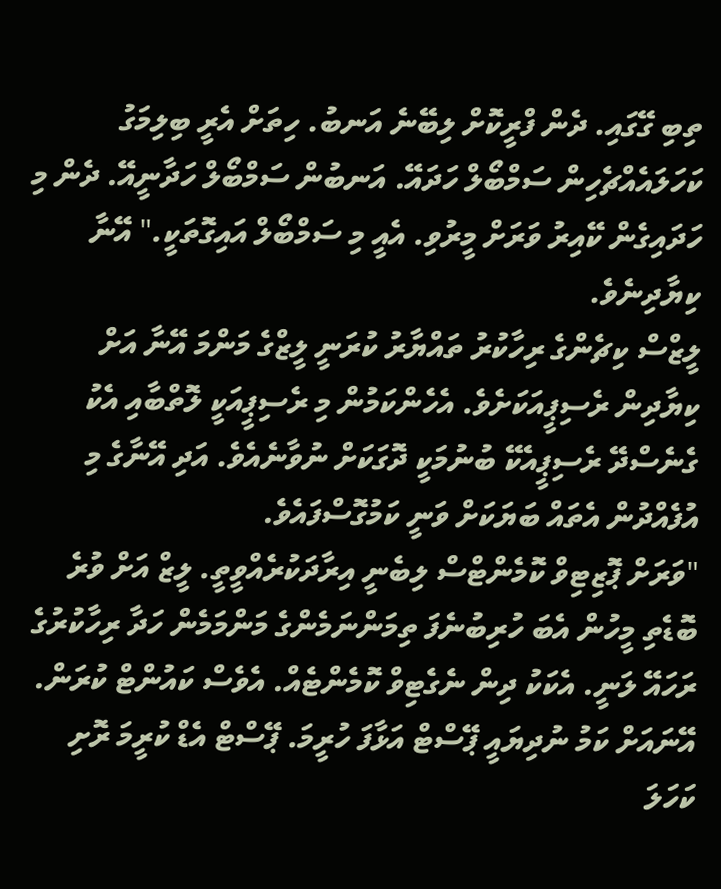ތިބި ގޭގައި. ދެން ފްރީކޮށް ލިބޭނެ އަނބު. ހިތަށް އެރީ ބިލިމަގު ކަހަލައެއްޗެހިން ސަމްބޯލް ހަދައޭ. އަނބުން ސަމްބޯލް ހަދާނީއޭ. ދެން މި ހަދައިގެން ކޭއިރު ވަރަށް މީރުވި. އެއީ މި ސަމްބޯލް އައިގޮތަކީ." އޭނާ ކިޔާދިނެވެ.
ލީޒްސް ކިޗެންގެ ރިހާކުރު ތައްޔާރު ކުރަނީ ލީޒްގެ މަންމަ އޭނާ އަށް ކިޔާދިން ރެސިޕީއަކަށެވެ. އެހެންކަމުން މި ރެސިޕީއަކީ ލޮތްބާއި އެކު ގެނެސްދޭ ރެސިޕީއެކޭ ބުނުމަކީ ދޮގަކަށް ނުވާނެއެވެ. އަދި އޭނާގެ މި އުފެއްދުން އެތައް ބަޔަކަށް ވަނީ ކަމުގޮސްފައެވެ.
"ވަރަށް ޕޮޒިޓިވް ކޮމެންޓްސް ލިބެނީ އިރާދަކުރެއްވީތީ. ލީޒް އަށް ވުރެ ބޮޑެތި މީހުން އެބަ ހުރިބުނެފަ ތިމަންނަމެންގެ މަންމަމެން ހަދާ ރިހާކުރުގެ ރަހައޭ ލަނީ. އެކަކު ދިން ނެގެޓިވް ކޮމެންޓެއް. އެވެސް ކައުންޓް ކުރަން. އޭނައަށް ކަމު ނުދިޔައީ ޕޭސްޓް އަޅާފަ ހުރީމަ. ޕޭސްޓް އެޑް ކުރީމަ ރޮށި ކަހަލަ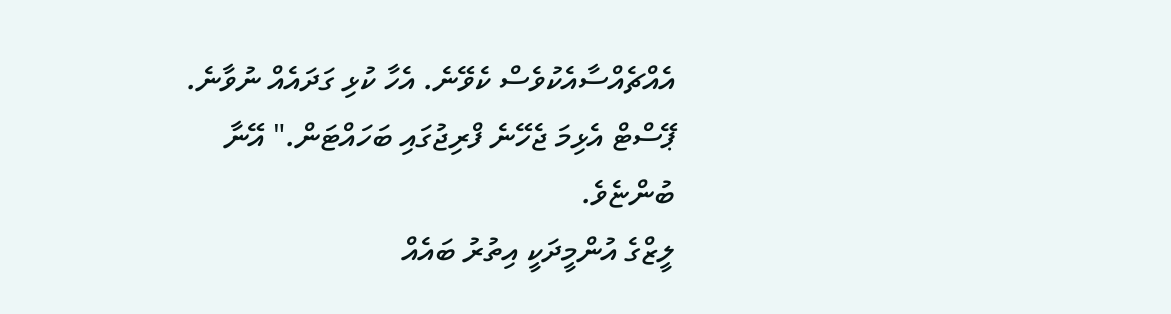އެއްޗެއްސާއެކުވެސް ކެވޭނެ. އެހާ ކުޅި ގަދައެއް ނުވާނެ. ޕޭސްޓް އެޅިމަ ޖެހޭނެ ފްރިޖުގައި ބަހައްޓަން." އޭނާ ބުންޏެވެ.
ލީޒްގެ އުންމީދަކީ އިތުރު ބައެއް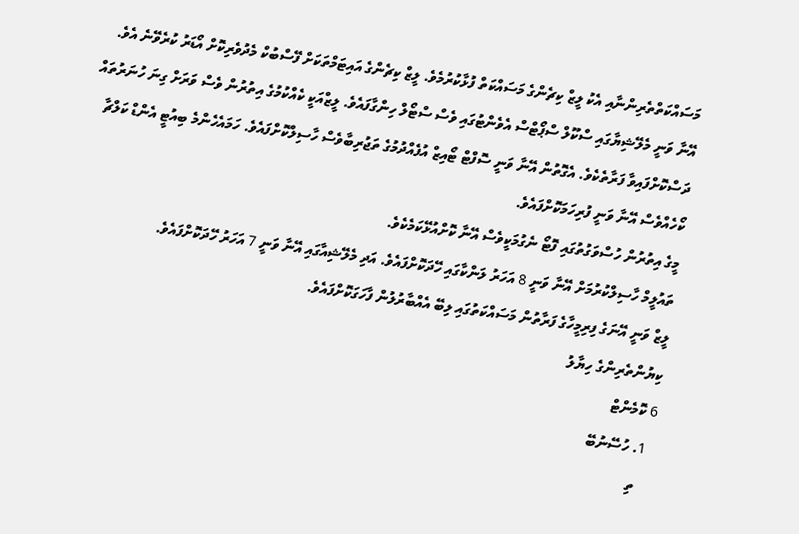މަސައްކަތްތެރިންނާއި އެކު ލީޒް ކިޗެންގެ މަސައްކަތް ފުޅާކުރުމެވެ. ލީޒް ކިޗެންގެ އައިޓަމްތަކަށް ފޭސްބުކް މެދުވެރިކޮށް އޯޑަރު ކުރެވޭނެ އެވެ.
އޭނާ ވަނީ މެލޭޝިޔާގައި ސްކޫލް ސްޕޯޓްސް އެވެންޓުގައި ވެސް ސްޓޯލް ހިންގާފައެވެ. ލީޒްއަކީ ކެއްކުމުގެ އިތުރުން ވެސް ވަރަށް ގިނަ ހުނަރުތައް ދަސްކޮށްފައިވާ ފަރާތެކެވެ. އެގޮތުން އޭނާ ވަނީ ސޮފްޓް ޓޯއިޒް އުފެއްދުމުގެ ތަޖުރިބާވެސް ހާސިލްކޮށްފައެވެ. ހަމައެހެންމެ ބިއުޓީ އެންޑް ކަލްޗާ ކޯހެއްވެސް އޭނާ ވަނީ ފުރިހަމަކޮށްފައެވެ.
މީގެ އިތުރުން ހުސްވަގުތުގައި ފޮޓޯ ނެގުމަކީވެސް އޭނާ ކޮށްއުޅޭކަމެކެވެ.
ތައުލީމް ހާސިލްކުރުމަށް އޭނާ ވަނީ 8 އަހަރު ލަންކާގައި ހޭދަކޮށްފައެވެ. އަދި މެލޭޝިއާގައި އޭނާ ވަނީ 7 އަހަރު ހޭދަކޮށްފައެވެ.
ލީޒް ވަނީ އޭނަގެ ފިރިމީހާގެ ފަރާތުން މަސައްކަތުގައި ލިބޭ އެއްބާރުލުން ފާހަގަކޮށްފައެވެ.
ކިޔުންތެރިންގެ ހިޔާލު
6 ކޮމެންޓް
  1. ހުސޭނުބޭ
    ތި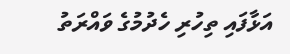އަޅާފައި ތިހުރި ހެދުމުގެ ވައްރަތު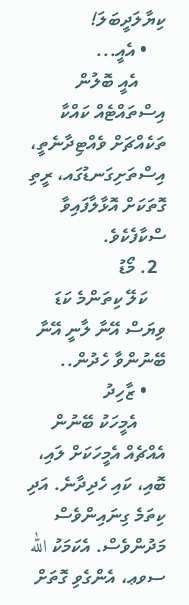ކިޔާލަދީބަލަ!
    • އެއީ...
      އެއީ ބޮލުން އިސްތައްޓެއް ކައްކާ ތަކެއްޗަށް ވެއްޓިދާނެތީ، އިސްތަށިގަނޑުގައ، ރީތި ގޮތަކަށް އޮޅާލާފައިވާ ސްކާފެކެވެ.
  2. މޯޑު
    ކަލޭ ކިތަންމެ ކަޑަ ވިޔަސް އޭނާ ލާނީ އޭނާ ބޭނުންވާ ހެދުން..
    • ޒާހިދު
      އެމީހަކު ބޭނުން އެއްޗެއް އެމީހަކަށް ލައި، ބޮއި، ކައި ހެދިދާނެ. އަދި ކިތަމެ ގިނައިންވެސް މަދުންވެސް. އެކަމަކު الله ސވޢ، އެންގެވި ގޮތަށް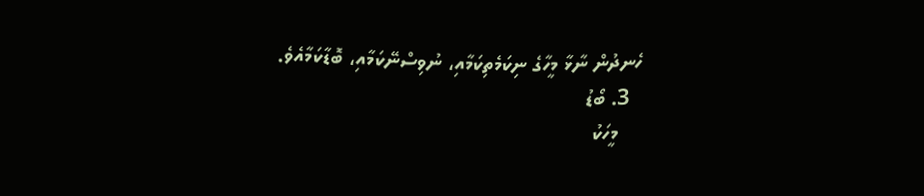ހެނދުން ނާޅާ މީހާގެ ނިކަމެތިކަމާއި، ނުވިސްނޭކަމާއި، ބޮޑާކަމާއެވެ.
  3. ބޯޑު
    މީހަކު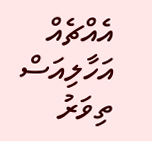އެއްޗެއް އަހާލިއަސް ތިވަރު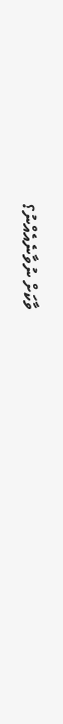ވާކަށް ނުވާނެއެއްނު؟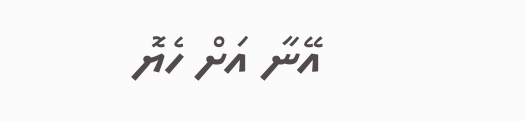އޭނާ އަށް ހެޔޮ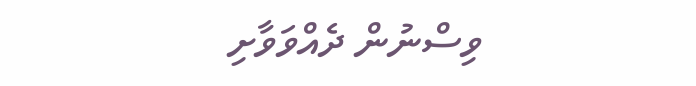ވިސްނުން ދެއްވަވާށި